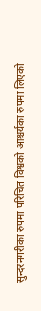सुन्दरनगरीका रुपमा परिचित विश्वको आश्चर्यका रुपमा लिएको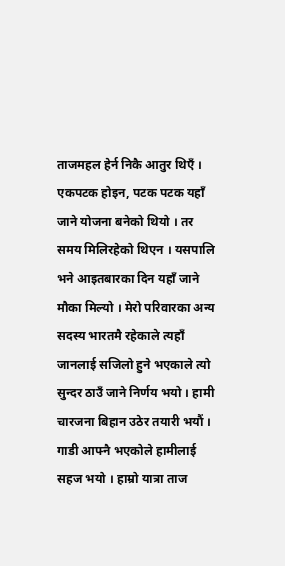ताजमहल हेर्न निकै आतुर थिएँ । एकपटक होइन, पटक पटक यहाँ जाने योजना बनेको थियो । तर समय मिलिरहेको थिएन । यसपालि भने आइतबारका दिन यहाँ जाने मौका मिल्यो । मेरो परिवारका अन्य सदस्य भारतमै रहेकाले त्यहाँ जानलाई सजिलो हुने भएकाले त्यो सुन्दर ठाउँ जाने निर्णय भयो । हामी चारजना बिहान उठेर तयारी भयौं । गाडी आफ्नै भएकोले हामीलाई सहज भयो । हाम्रो यात्रा ताज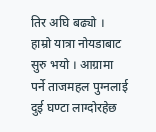तिर अघि बढ्यो ।
हाम्रो यात्रा नोयडाबाट सुरु भयो । आग्रामा पर्ने ताजमहल पुग्नलाई दुई घण्टा लाग्दोरहेछ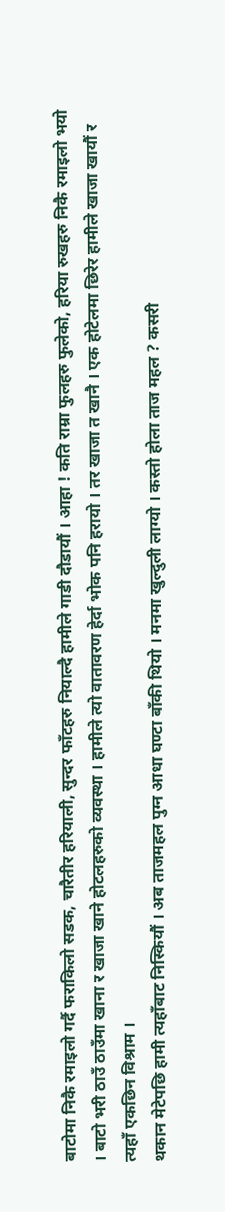बाटोमा निकै रमाइलो गर्दै फराकिलो सडक, चारैतीर हरियाली, सुन्दर फाँटहरु नियाल्दै हामीले गाडी दौडायौं । आहा ! कति राम्रा फुलहरु फुलेको, हरिया रुखहरु निकै रमाइलो भयो । बाटो भरी ठाउँ ठाउँमा खाना र खाजा खाने होटलहरुको व्यवस्था । हामीले त्यो वातावरण हेर्दा भोक पनि हरायो । तर खाजा त खानै । एक होटेलमा छिरेर हामीले खाजा खायौं र त्यहाँ एकछिन विश्राम ।
थकान मेटेपछि हामी त्यहाँबाट निस्कियौं । अब ताजमहल पुग्न आधा घण्टा बाँकी थियो । मनमा खुल्दुली लाग्यो । कस्तो होला ताज महल ? कसरी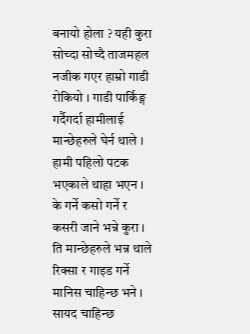बनायो होला ? यही कुरा सोच्दा सोच्दै ताजमहल नजीक गएर हाम्रो गाडी रोकियो । गाडी पार्किङ्ग गर्दैगर्दा हामीलाई मान्छेहरुले घेर्न थाले । हामी पहिलो पटक भएकाले थाहा भएन । के गर्ने कसो गर्ने र कसरी जाने भन्ने कुरा । ति मान्छेहरुले भन्न थाले रिक्सा र गाइड गर्ने मानिस चाहिन्छ भने । सायद चाहिन्छ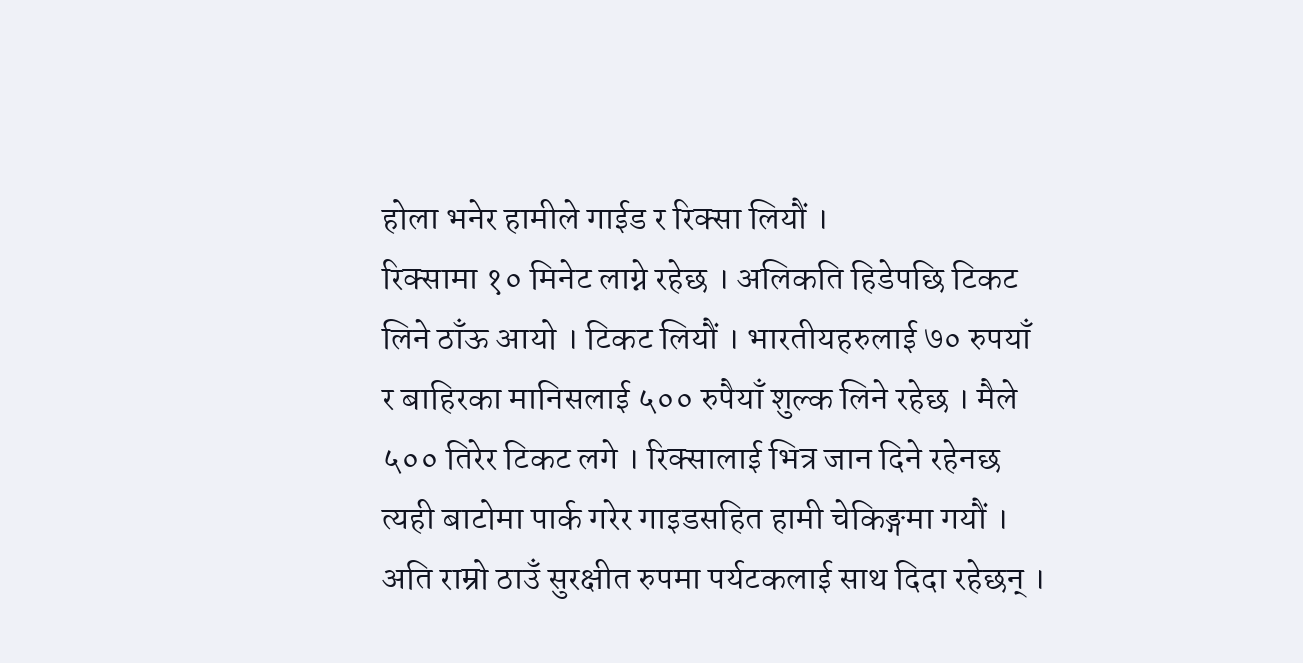होला भनेर हामीले गाईड र रिक्सा लियौं ।
रिक्सामा १० मिनेट लाग्ने रहेछ । अलिकति हिडेपछि टिकट लिने ठाँऊ आयो । टिकट लियौं । भारतीयहरुलाई ७० रुपयाँ र बाहिरका मानिसलाई ५०० रुपैयाँ शुल्क लिने रहेछ । मैले ५०० तिरेर टिकट लगे । रिक्सालाई भित्र जान दिने रहेनछ त्यही बाटोमा पार्क गरेर गाइडसहित हामी चेकिङ्गमा गयौं । अति राम्रो ठाउँ सुरक्षीत रुपमा पर्यटकलाई साथ दिदा रहेछन् ।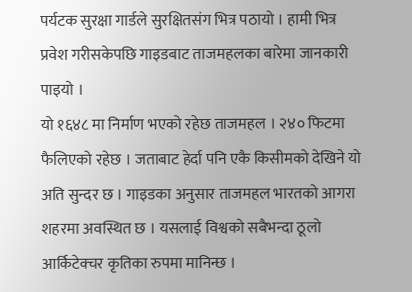पर्यटक सुरक्षा गार्डले सुरक्षितसंग भित्र पठायो । हामी भित्र प्रवेश गरीसकेपछि गाइडबाट ताजमहलका बारेमा जानकारी पाइयो ।
यो १६४८ मा निर्माण भएको रहेछ ताजमहल । २४० फिटमा फैलिएको रहेछ । जताबाट हेर्दा पनि एकै किसीमको देखिने यो अति सुन्दर छ । गाइडका अनुसार ताजमहल भारतको आगरा शहरमा अवस्थित छ । यसलाई विश्वको सबैभन्दा ठूलो आर्किटेक्चर कृतिका रुपमा मानिन्छ ।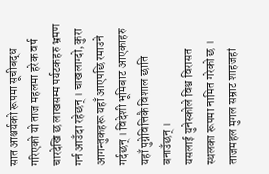सात आश्चर्यको रूपमा सूचीबद्ध गरिएको यो ताज महलमा हरेक वर्ष चारदेखि छ लाखसम्म पर्यटकहरु भ्रमण गर्न आउँदा रहेछन् । चाखलाग्दो, कुरा आगन्तुकहरू यहाँ आएपछि रमाउने गर्दछन् । विदेशी भूमिबाट आएकाहरु यहाँ पुग्नेवित्तिकै विशाल छाति बनाउँछन् ।
यसलाई युनेस्कोले विश्व विरासत स्थलका रूपमा नामित गरेको छ । ताजमहल मुगल सम्राट शाहजहां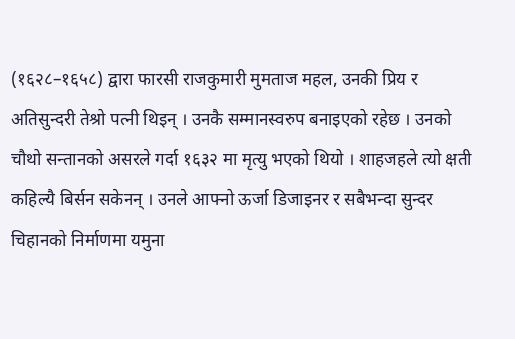(१६२८–१६५८) द्वारा फारसी राजकुमारी मुमताज महल, उनकी प्रिय र अतिसुन्दरी तेश्रो पत्नी थिइन् । उनकै सम्मानस्वरुप बनाइएको रहेछ । उनको चौथो सन्तानको असरले गर्दा १६३२ मा मृत्यु भएको थियो । शाहजहले त्यो क्षती कहिल्यै बिर्सन सकेनन् । उनले आफ्नो ऊर्जा डिजाइनर र सबैभन्दा सुन्दर चिहानको निर्माणमा यमुना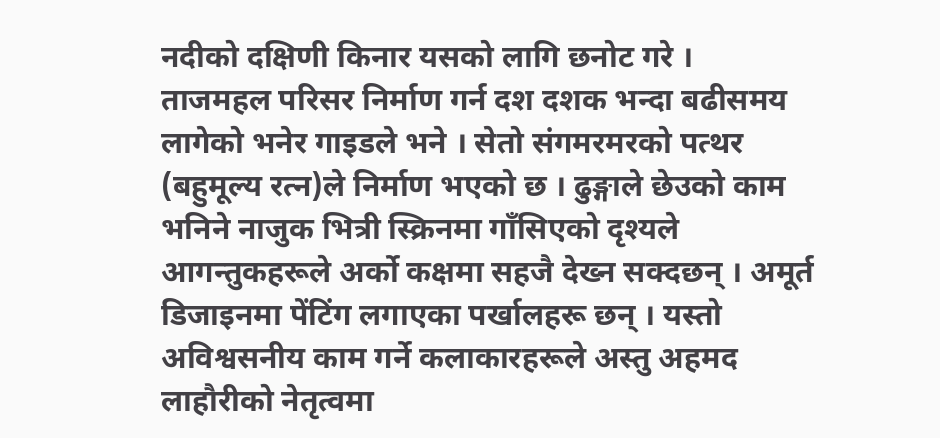नदीको दक्षिणी किनार यसको लागि छनोट गरे ।
ताजमहल परिसर निर्माण गर्न दश दशक भन्दा बढीसमय लागेको भनेर गाइडले भने । सेतो संगमरमरको पत्थर (बहुमूल्य रत्न)ले निर्माण भएको छ । ढुङ्गाले छेउको काम भनिने नाजुक भित्री स्क्रिनमा गाँसिएको दृश्यले आगन्तुकहरूले अर्को कक्षमा सहजै देख्न सक्दछन् । अमूर्त डिजाइनमा पेंटिंग लगाएका पर्खालहरू छन् । यस्तो अविश्वसनीय काम गर्ने कलाकारहरूले अस्तु अहमद लाहौरीको नेतृत्वमा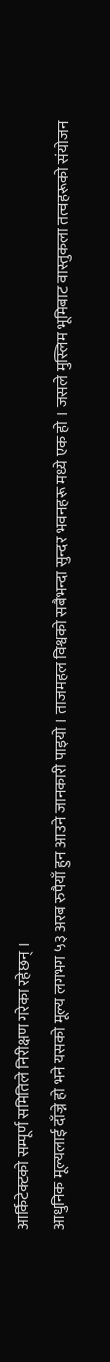आर्किटेक्टको सम्पूर्ण समितिले निरीक्षण गरेका रहेछन् ।
आधुनिक मूल्यलाई दाँज्ने हो भने यसको मूल्य लगभग ५३ अरब रुपैयाँ हुन आउने जानकारी पाइयो । ताजमहल विश्वको सबैभन्दा सुन्दर भवनहरू मध्ये एक हो । जसले मुस्लिम भूमिबाट वास्तुकला तत्वहरूको संयोजन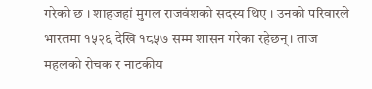गरेको छ । शाहजहां मुगल राजवंशको सदस्य थिए । उनको परिवारले भारतमा १५२६ देखि १८५७ सम्म शासन गरेका रहेछन् । ताज महलको रोचक र नाटकीय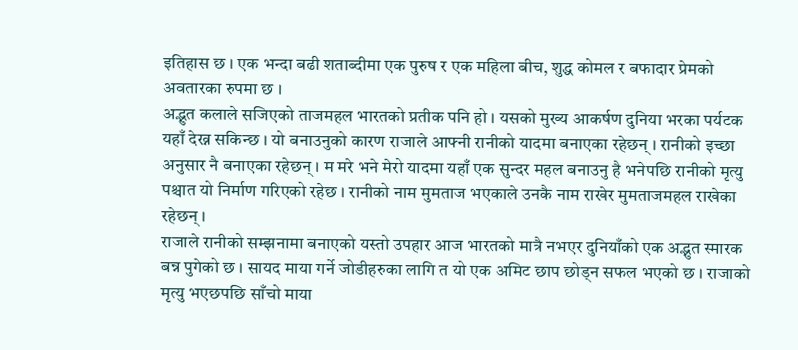इतिहास छ । एक भन्दा बढी शताब्दीमा एक पुरुष र एक महिला बीच, शुद्ध कोमल र बफादार प्रेमको अवतारका रुपमा छ ।
अद्भुत कलाले सजिएको ताजमहल भारतको प्रतीक पनि हो । यसको मुख्य आकर्षण दुनिया भरका पर्यटक यहाँ देख्न सकिन्छ । यो बनाउनुको कारण राजाले आफ्नी रानीको यादमा बनाएका रहेछन् । रानीको इच्छा अनुसार नै बनाएका रहेछन् । म मरे भने मेरो यादमा यहाँ एक सुन्दर महल बनाउनु है भनेपछि रानीको मृत्यु पश्चात यो निर्माण गरिएको रहेछ । रानीको नाम मुमताज भएकाले उनकै नाम राखेर मुमताजमहल राखेका रहेछन् ।
राजाले रानीको सम्झनामा बनाएको यस्तो उपहार आज भारतको मात्रै नभएर दुनियाँको एक अद्भुत स्मारक बन्न पुगेको छ । सायद माया गर्ने जोडीहरुका लागि त यो एक अमिट छाप छोड्न सफल भएको छ । राजाको मृत्यु भएछपछि साँचो माया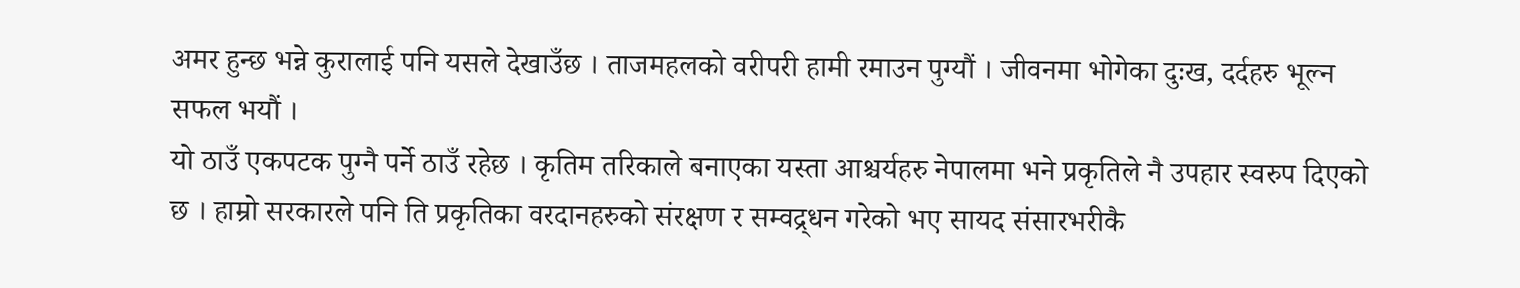अमर हुन्छ भन्ने कुरालाई पनि यसले देखाउँछ । ताजमहलको वरीपरी हामी रमाउन पुग्यौं । जीवनमा भोगेका दुःख, दर्दहरु भूल्न सफल भयौं ।
यो ठाउँ एकपटक पुग्नै पर्ने ठाउँ रहेछ । कृतिम तरिकाले बनाएका यस्ता आश्चर्यहरु नेपालमा भने प्रकृतिले नै उपहार स्वरुप दिएको छ । हाम्रो सरकारले पनि ति प्रकृतिका वरदानहरुको संरक्षण र सम्वद्र्धन गरेको भए सायद संसारभरीकै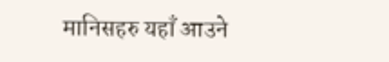मानिसहरु यहाँ आउने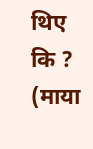थिए कि ? (माया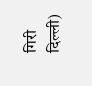गिरी दिल्ली)